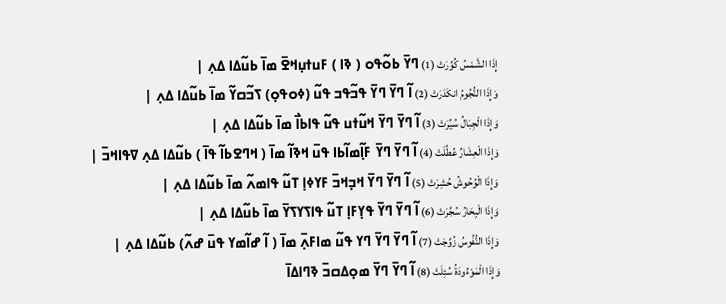إِذَا الشَّمْسُ كُوِّرَتْ (1) ߣߌ߫ ߕߋ߬ߟߋ ( ߢߊ ) ߓߎߙߎ߲ߞߐ߫ ߘߊ߫ ߕߎ߬ߡߊ ߡߍ߲ |
وَإِذَا النُّجُومُ انكَدَرَتْ (2) ߊ߬ ߣߌ߫ ߣߌ߫ ߟߏ߬ߟߏ ߟߎ߬ (ߦߋߟߋ߲) ߖߏ߬ߛߌ߬ ߘߊ߫ ߕߎ߬ߡߊ ߡߍ߲ |
وَإِذَا الْجِبَالُ سُيِّرَتْ (3) ߊ߬ ߣߌ߫ ߣߌ߫ ߞߎ߬ߙߎ ߟߎ߬ ߟߊߕߊ߯ ߘߊ߫ ߕߎ߬ߡߊ ߡߍ߲ |
وَإِذَا الْعِشَارُ عُطِّلَتْ (4) ߊ߬ ߣߌ߫ ߣߌ߫ ߓߊ߲߬ߘߊ߬ߕߊ ߟߎ߫ ߞߢߊ߬ ߘߊ߫ ( ߞߣߐߕߊ߬ ߟߊ߫ ) ߕߎ߬ߡߊ ߡߍ߲ ߜߟߊߞߏ߫ |
وَإِذَا الْوُحُوشُ حُشِرَتْ (5) ߊ߬ ߣߌ߫ ߣߌ߫ ߞߏ߲ߞߏ߫ ߓߌߦߊ߲ ߠߎ߬ ߟߊߘߍ߬ ߘߊ߫ ߕߎ߬ߡߊ ߡߍ߲ |
وَإِذَا الْبِحَارُ سُجِّرَتْ (6) ߊ߬ ߣߌ߫ ߣߌ߫ ߟߌ߲ߓߊ߲ ߠߎ߬ ߟߊߖߌߖߌ߫ ߘߊ߫ ߕߎ߬ߡߊ ߡߍ߲ |
وَإِذَا النُّفُوسُ زُوِّجَتْ (7) ߊ߬ ߣߌ߫ ߣߌ߫ ߣߌ ߟߎ߬ ߘߊߓߍ߲߫ ߘߊ߫ ( ߊ߬ ߝߊ߬ߘߌ ߟߎ߫ ߝߍ߬) ߕߎ߬ߡߊ ߡߍ߲ |
وَإِذَا الْمَوْءُودَةُ سُئِلَتْ (8) ߊ߬ ߣߌ߫ ߣߌ߫ ߘߋ߲ߡߛߏ߫ ߢߣߊߡߊ߫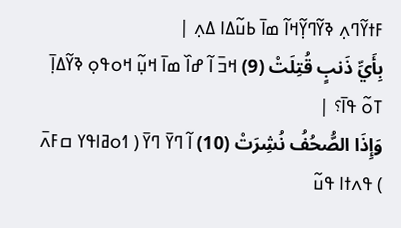ߓߙߌ߬ߣߍ߲ ߢߌ߬ߣߌ߲߬ߞߊ߬ ߘߊ߫ ߕߎ߬ߡߊ ߡߍ߲ |
بِأَيِّ ذَنبٍ قُتِلَتْ (9) ߞߏ߫ ߊ߬ ߝߊ߰ ߘߊ߫ ߞߎ߲߬ ߞߋߟߋ߲ ߢߌ߬ߡߊ߲߫ ߠߋ߬ ߟߊ߫؟ |
وَإِذَا الصُّحُفُ نُشِرَتْ (10) ߊ߬ ߣߌ߫ ߣߌ߫ ( ߗߋߥߊߟߌ ߛߓߍ߫ ) ߟߍߙߊ ߟߎ߬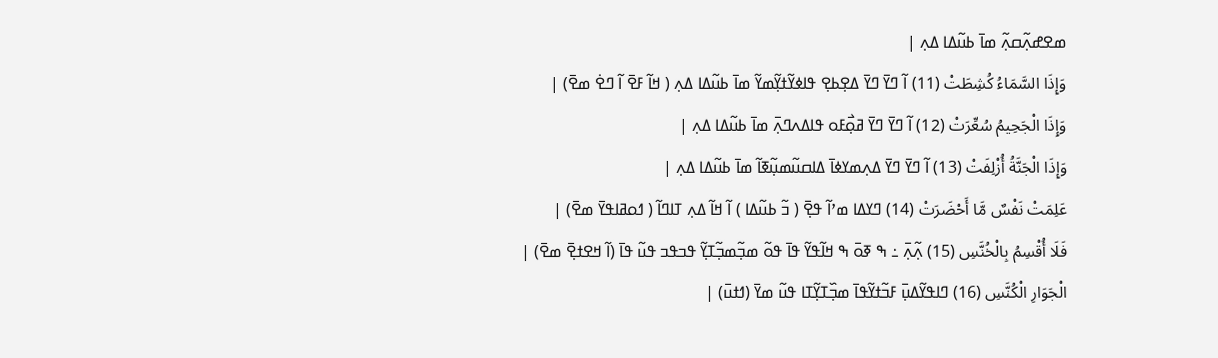ߘߐߝߍ߲߬ߛߍ߲߬ ߘߊ߫ ߕߎ߬ߡߊ ߡߍ߲ |
وَإِذَا السَّمَاءُ كُشِطَتْ (11) ߊ߬ ߣߌ߫ ߣߌ߫ ߡߐ߲ߕߐ߲ ߟߊߦߌ߬ߙߌ߲߬ߘߌ߬ ߘߊ߫ ߕߎ߬ߡߊ ߡߍ߲ ( ߞߊ߬ ߓߐ߫ ߊ߬ ߣߐ߭ ߘߐ߫) |
وَإِذَا الْجَحِيمُ سُعِّرَتْ (12) ߊ߬ ߣߌ߫ ߣߌ߫ ߥߋ߲߯ߓߋ ߟߊߡߍߣߍ߲߫ ߘߊ߫ ߕߎ߬ߡߊ ߡߍ߲ |
وَإِذَا الْجَنَّةُ أُزْلِفَتْ (13) ߊ߬ ߣߌ߫ ߣߌ߫ ߡߍ߲ߘߌߦߊ߫ ߡߊߛߎ߬ߘߎ߲߬ߧߊ߬ ߘߊ߫ ߕߎ߬ߡߊ ߡߍ߲ |
عَلِمَتْ نَفْسٌ مَّا أَحْضَرَتْ (14) ߣߌߡߊ ߘߴߊ߬ ߟߐ߲߫ ( ߏ߬ ߕߎ߬ߡߊ ) ߊ߬ ߞߊ߬ ߡߍ߲ ߠߊߣߊ߬ ( ߗߋߥߊߟߌ߫ ߘߐ߫) |
فَلَا أُقْسِمُ بِالْخُنَّسِ (15) ߍ߲߬ߍ߲߫ ߸ ߒ ߧߋ߫ ߒ ߞߊ߬ߟߌ߬ ߟߊ߫ ߟߋ߬ ߘߏ߲߬ߘߏ߲߬ߠߌ߲߬ ߟߏߟߏ ߟߎ߬ ߟߊ߫ (ߊ߬ ߞߐߙߐ߲߫ ߘߐ߫) |
الْجَوَارِ الْكُنَّسِ (16) ߣߊߟߌ߬ߡߎ߲߫ ߓߏ߬ߙߌ߬ߟߊ߫ ߘߏ߲߰ߠߌ߲߬ߠߊ ߟߎ߬ ߘߌ߫ (ߗߙߎ߫) |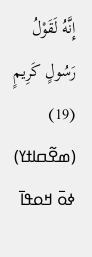إِنَّهُ لَقَوْلُ رَسُولٍ كَرِيمٍ (19) (ߘߐ߬ߛߊߙߌ) ߦߋ߫ ߞߋߟߊ߫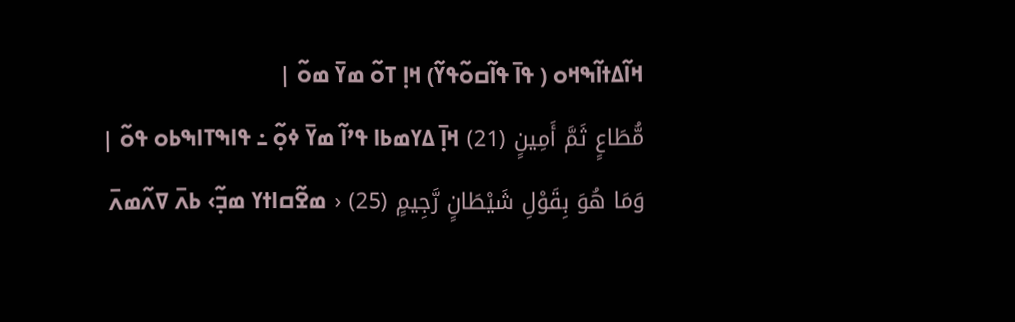ߞߊ߬ߡߙߊ߬ߒߞߋ ( ߟߊ߫ ߟߊ߬ߛߋ߬ߟߌ߬) ߞߊ߲ ߠߋ߬ ߘߌ߫ ߘߋ߬ |
مُّطَاعٍ ثَمَّ أَمِينٍ (21) ߞߊ߲߫ ߡߌߘߕߊ ߟߴߊ߬ ߘߌ߫ ߦߋ߲߬ ߸ ߟߊߒߠߊߒߕߋ ߟߋ߬ |
وَمَا هُوَ بِقَوْلِ شَيْطَانٍ رَّجِيمٍ (25) ‹ ߘߐ߬ߛߊߙߌ ߘߏ߲߬› ߕߍ߫ ߜߍ߬ߘߍ߫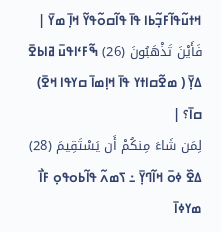ߞߙߎ߬ߟߊ߬ߓߏ߲߬ߕߊ ߟߊ߫ ߟߊ߬ߛߋ߬ߟߌ߬ ߞߊ߲߫ ߘߌ߫ |
فَأَيْنَ تَذْهَبُونَ (26) ߒ߬ߓߵߊߟߎ߫ ߥߊߕߐ߫ ߡߌ߲߫ ( ߘߐ߬ߛߊߙߌ ߟߊ߫ ߞߊ߲ߘߊ߫ ߛߌߟߊ ߞߐ߫) ߛߊ߫؟ |
لِمَن شَاءَ مِنكُمْ أَن يَسْتَقِيمَ (28) ߡߐ߰ ߦߋ߫ ߞߊ߬ߣߌ߲߫ ߸ ߖߘߍ߬ ߟߊ߬ߕߋߟߋ߲ ߓߊ߯ ߘߌߦߊ߫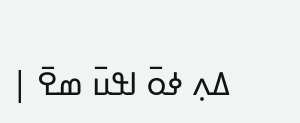ߡߍ߲ ߦߋ߫ ߊߟߎ߫ ߘߐ߫ |